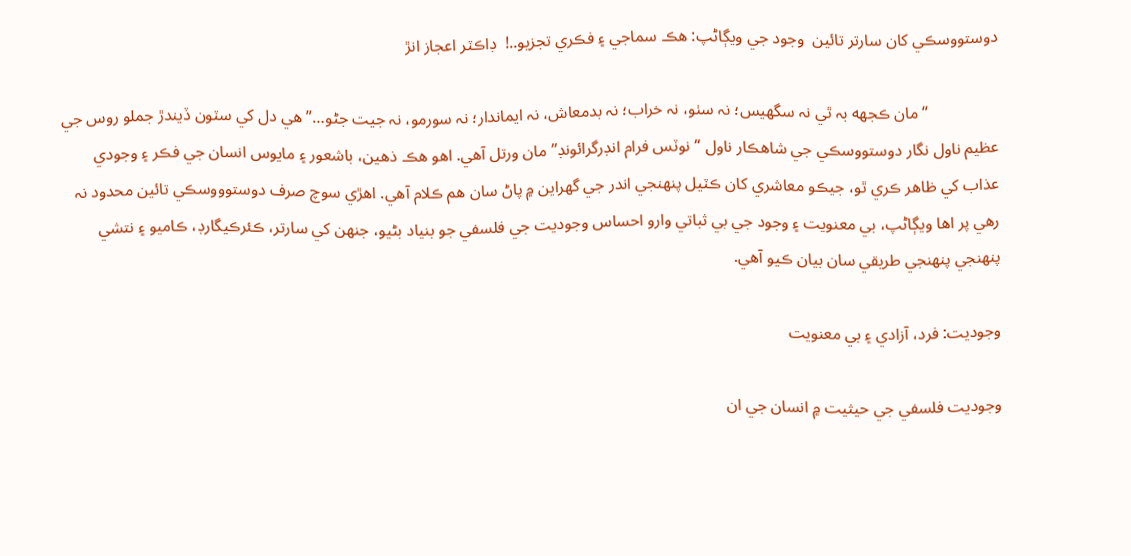دوستووسڪي کان سارتر تائين  وجود جي ويڳاڻپ: هڪ سماجي ۽ فڪري تجزيو..!  ڊاڪٽر اعجاز انڙ

                 “مان ڪجهه بہ ٿي نہ سگهيس؛ نہ سٺو، نہ خراب؛ نہ بدمعاش، نہ ايماندار؛ نہ سورمو، نہ جيت جڻو…” هي دل کي سٽون ڏيندڙ جملو روس جي عظيم ناول نگار دوستووسڪي جي شاهڪار ناول “نوٽس فرام انڊرگرائونڊ” مان ورتل آهي. اهو هڪ ذهين، باشعور ۽ مايوس انسان جي فڪر ۽ وجودي عذاب کي ظاهر ڪري ٿو، جيڪو معاشري کان ڪٽيل پنهنجي اندر جي گهراين ۾ پاڻ سان هم ڪلام آهي. اهڙي سوچ صرف دوستوووسڪي تائين محدود نہ رهي پر اها ويڳاڻپ، بي معنويت ۽ وجود جي بي ثباتي وارو احساس وجوديت جي فلسفي جو بنياد بڻيو، جنهن کي سارتر، ڪئرڪيگارڊ، ڪاميو ۽ نتشي پنهنجي پنهنجي طريقي سان بيان ڪيو آهي.

وجوديت: فرد، آزادي ۽ بي معنويت

وجوديت فلسفي جي حيثيت ۾ انسان جي ان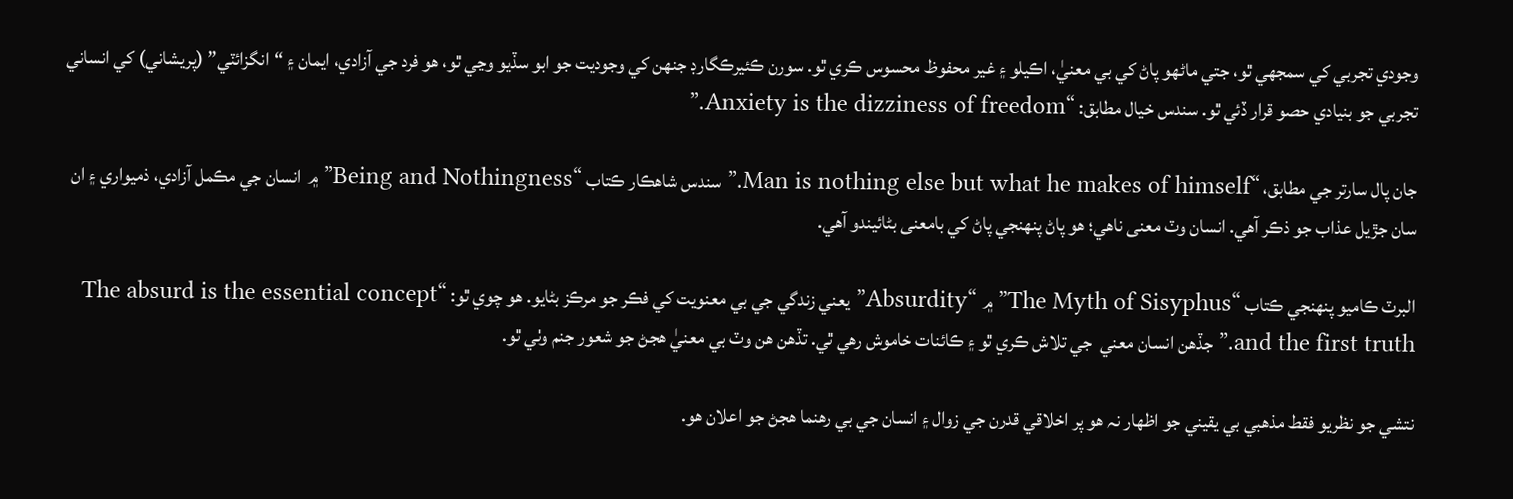وجودي تجربي کي سمجهي ٿو، جتي ماڻهو پاڻ کي بي معنيٰ، اڪيلو ۽ غير محفوظ محسوس ڪري ٿو. سورن ڪئيرڪگارڊ جنهن کي وجوديت جو ابو سڏيو وڃي ٿو، هو فرد جي آزادي، ايمان ۽ “انگزائٽي” (پريشاني) کي انساني تجربي جو بنيادي حصو قرار ڏئي ٿو. سندس خيال مطابق: “Anxiety is the dizziness of freedom.”

جان پال سارتر جي مطابق، “Man is nothing else but what he makes of himself.” سندس شاهڪار ڪتاب “Being and Nothingness” ۾ انسان جي مڪمل آزادي، ذميواري ۽ ان سان جڙيل عذاب جو ذڪر آهي. انسان وٽ معنى ناهي؛ هو پاڻ پنهنجي پاڻ کي بامعنى بڻائيندو آهي.

البرٽ ڪاميو پنهنجي ڪتاب “The Myth of Sisyphus” ۾ “Absurdity” يعني زندگي جي بي معنويت کي فڪر جو مرڪز بڻايو. هو چوي ٿو: “The absurd is the essential concept and the first truth.” جڏهن انسان معني  جي تلاش ڪري ٿو ۽ ڪائنات خاموش رهي ٿي. تڏهن هن وٽ بي معنيٰ هجڻ جو شعور جنم وٺي ٿو.

نتشي جو نظريو فقط مذهبي بي يقيني جو اظهار نہ هو پر اخلاقي قدرن جي زوال ۽ انسان جي بي رهنما هجڻ جو اعلان هو.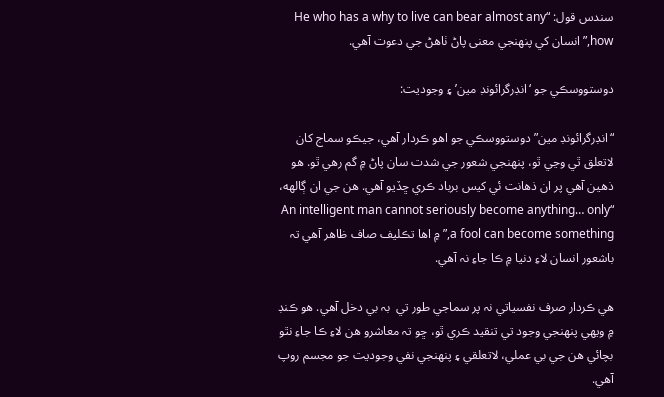سندس قول: “He who has a why to live can bear almost any how,” انسان کي پنهنجي معنى پاڻ ٺاهڻ جي دعوت آهي.

دوستووسڪي جو ‘انڊرگرائونڊ مين’ ۽ وجوديت:

“انڊرگرائونڊ مين” دوستووسڪي جو اهو ڪردار آهي، جيڪو سماج کان لاتعلق ٿي وڃي ٿو، پنهنجي شعور جي شدت سان پاڻ ۾ گم رهي ٿو. هو ذهين آهي پر ان ذهانت ئي کيس برباد ڪري ڇڏيو آهي. هن جي ان ڳالهه، “An intelligent man cannot seriously become anything… only a fool can become something,” ۾ اها تڪليف صاف ظاهر آهي تہ باشعور انسان لاءِ دنيا ۾ ڪا جاءِ نہ آهي.

هي ڪردار صرف نفسياتي نہ پر سماجي طور تي  بہ بي دخل آهي. هو ڪنڊ ۾ ويهي پنهنجي وجود تي تنقيد ڪري ٿو، ڇو تہ معاشرو هن لاءِ ڪا جاءِ نٿو بچائي هن جي بي عملي، لاتعلقي ۽ پنهنجي نفي وجوديت جو مجسم روپ آهي.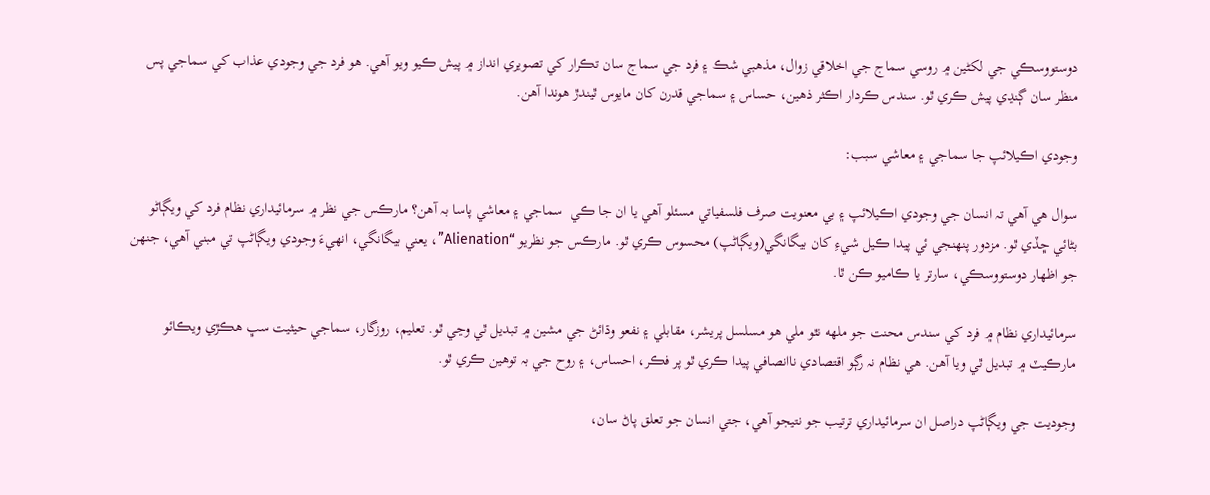دوستووسڪي جي لکڻين ۾ روسي سماج جي اخلاقي زوال، مذهبي شڪ ۽ فرد جي سماج سان تڪرار کي تصويري انداز ۾ پيش ڪيو ويو آهي. هو فرد جي وجودي عذاب کي سماجي پس منظر سان ڳنڍي پيش ڪري ٿو. سندس ڪردار اڪثر ذهين، حساس ۽ سماجي قدرن کان مايوس ٿيندڙ هوندا آهن.

وجودي اڪيلائپ جا سماجي ۽ معاشي سبب:

سوال هي آهي تہ انسان جي وجودي اڪيلائپ ۽ بي معنويت صرف فلسفياتي مسئلو آهي يا ان جا ڪي  سماجي ۽ معاشي پاسا بہ آهن؟ مارڪس جي نظر ۾ سرمائيداري نظام فرد کي ويڳاڻو بڻائي ڇڏي ٿو. مزدور پنهنجي ئي پيدا ڪيل شيءِ کان بيگانگي(ويڳاڻپ) محسوس ڪري ٿو. مارڪس جو نظريو “Alienation”، يعني بيگانگي، انهيءَ وجودي ويڳاڻپ تي مبني آهي، جنهن جو اظهار دوستووسڪي، سارتر يا ڪاميو ڪن ٿا.

سرمائيداري نظام ۾ فرد کي سندس محنت جو ملهه نٿو ملي هو مسلسل پريشر، مقابلي ۽ نفعو وڌائڻ جي مشين ۾ تبديل ٿي وڃي ٿو. تعليم، روزگار، سماجي حيثيت سڀ هڪڙي ويڪائو مارڪيٽ ۾ تبديل ٿي ويا آهن. هي نظام نہ رڳو اقتصادي ناانصافي پيدا ڪري ٿو پر فڪر، احساس، ۽ روح جي بہ توهين ڪري ٿو.

وجوديت جي ويڳاڻپ دراصل ان سرمائيداري ترتيب جو نتيجو آهي، جتي انسان جو تعلق پاڻ سان،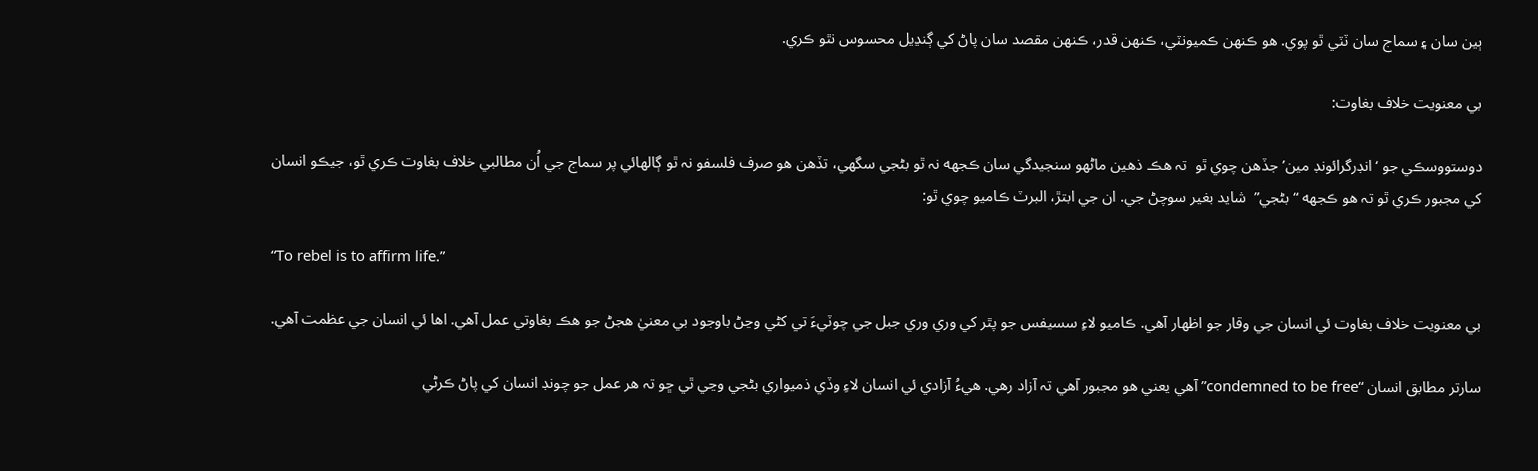ٻين سان ۽ سماج سان ٽٽي ٿو پوي. هو ڪنهن ڪميونٽي، ڪنهن قدر، ڪنهن مقصد سان پاڻ کي ڳنڍيل محسوس نٿو ڪري.

بي معنويت خلاف بغاوت:

دوستووسڪي جو ‘انڊرگرائونڊ مين’ جڏهن چوي ٿو  تہ هڪ ذهين ماڻهو سنجيدگي سان ڪجهه نہ ٿو بڻجي سگهي، تڏهن هو صرف فلسفو نہ ٿو ڳالهائي پر سماج جي اُن مطالبي خلاف بغاوت ڪري ٿو، جيڪو انسان کي مجبور ڪري ٿو تہ هو ڪجهه “بڻجي”  شايد بغير سوچڻ جي. ان جي ابتڙ، البرٽ ڪاميو چوي ٿو:

“To rebel is to affirm life.”

بي معنويت خلاف بغاوت ئي انسان جي وقار جو اظهار آهي. ڪاميو لاءِ سسيفس جو پٿر کي وري وري جبل جي چوٽيءَ تي کڻي وڃڻ باوجود بي معنيٰ هجڻ جو هڪ بغاوتي عمل آهي. اها ئي انسان جي عظمت آهي.

سارتر مطابق انسان “condemned to be free” آهي يعني هو مجبور آهي تہ آزاد رهي. هيءُ آزادي ئي انسان لاءِ وڏي ذميواري بڻجي وڃي ٿي ڇو تہ هر عمل جو چونڊ انسان کي پاڻ ڪرڻي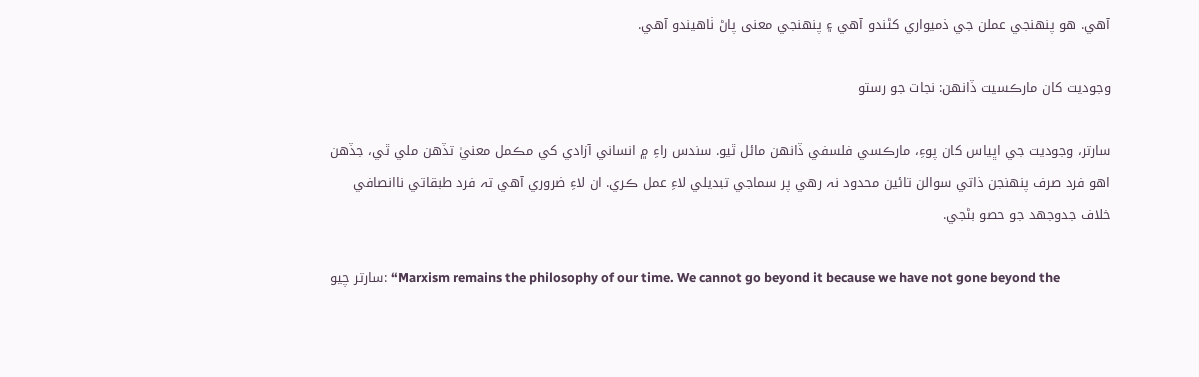آهي. هو پنهنجي عملن جي ذميواري کڻندو آهي ۽ پنهنجي معنى پاڻ ٺاهيندو آهي.

وجوديت کان مارڪسيت ڏانهن: نجات جو رستو

سارتر، وجوديت جي اڀياس کان پوءِ، مارڪسي فلسفي ڏانهن مائل ٿيو. سندس راءِ ۾ انساني آزادي کي مڪمل معنيٰ تڏهن ملي ٿي، جڏهن اهو فرد صرف پنهنجن ذاتي سوالن تائين محدود نہ رهي پر سماجي تبديلي لاءِ عمل ڪري. ان لاءِ ضروري آهي تہ فرد طبقاتي ناانصافي خلاف جدوجهد جو حصو بڻجي.

سارتر چيو: “Marxism remains the philosophy of our time. We cannot go beyond it because we have not gone beyond the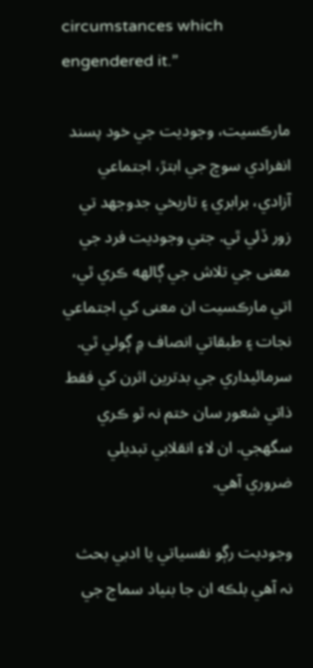circumstances which engendered it.”

مارڪسيت، وجوديت جي خود پسند انفرادي سوچ جي ابتڙ، اجتماعي آزادي، برابري ۽ تاريخي جدوجهد تي زور ڏئي ٿي. جتي وجوديت فرد جي معنى جي تلاش جي ڳالهه ڪري ٿي، اتي مارڪسيت ان معنى کي اجتماعي نجات ۽ طبقاتي انصاف ۾ ڳولي ٿي. سرمائيداري جي بدترين اثرن کي فقط ذاتي شعور سان ختم نہ ٿو ڪري سگهجي. ان لاءِ انقلابي تبديلي ضروري آهي.

وجوديت رڳو نفسياتي يا ادبي بحث نہ آهي بلڪه ان جا بنياد سماج جي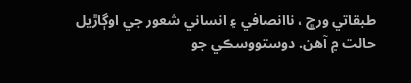طبقاتي ورڇ ، ناانصافي ۽ انساني شعور جي اوڳاڙيل حالت ۾ آهن. دوستووسڪي جو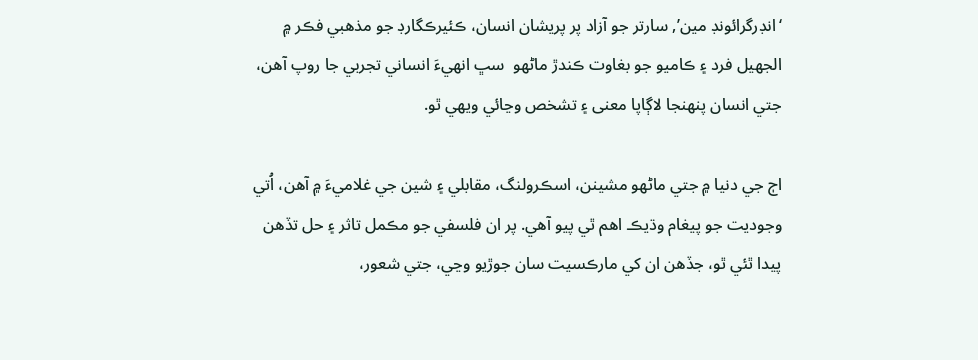‘انڊرگرائونڊ مين’, سارتر جو آزاد پر پريشان انسان، ڪئيرڪگارڊ جو مذهبي فڪر ۾ الجهيل فرد ۽ ڪاميو جو بغاوت ڪندڙ ماڻهو  سڀ انهيءَ انساني تجربي جا روپ آهن، جتي انسان پنهنجا لاڳاپا معنى ۽ تشخص وڃائي ويهي ٿو.

اڄ جي دنيا ۾ جتي ماڻهو مشينن، اسڪرولنگ، مقابلي ۽ شين جي غلاميءَ ۾ آهن، اُتي وجوديت جو پيغام وڌيڪ اهم ٿي پيو آهي. پر ان فلسفي جو مڪمل تاثر ۽ حل تڏهن پيدا ٿئي ٿو، جڏهن ان کي مارڪسيت سان جوڙيو وڃي، جتي شعور،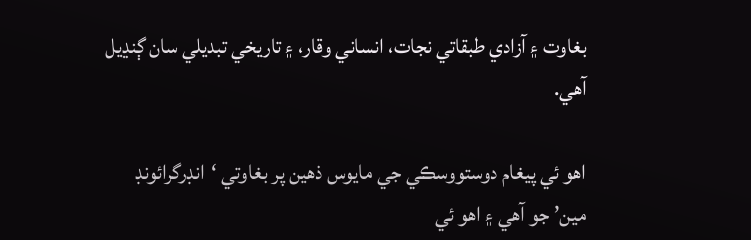بغاوت ۽ آزادي طبقاتي نجات، انساني وقار، ۽ تاريخي تبديلي سان ڳنڍيل آهي.

اهو ئي پيغام دوستووسڪي جي مايوس ذهين پر بغاوتي ‘انڊرگرائونڊ مين’ جو آهي ۽ اهو ئي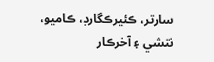سارتر، ڪئيرڪگارڊ، ڪاميو، نتشي ۽ آخرڪار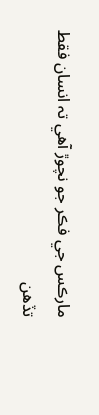مارڪس جي فڪر جو نچوڙ آهي تہ انسان فقط تڏهن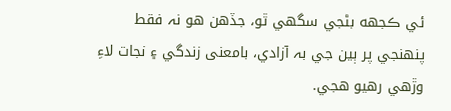ئي ڪجهه بڻجي سگهي ٿو، جڏهن هو نہ فقط پنهنجي پر ٻين جي بہ آزادي، بامعنى زندگي ۽ نجات لاءِ وڙهي رهيو ھجي.